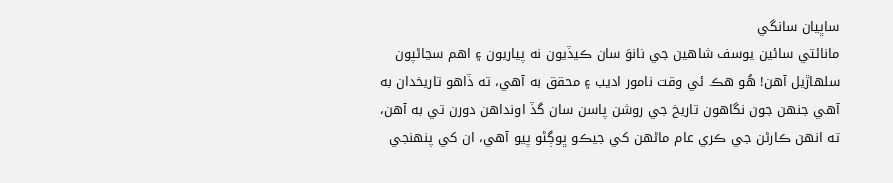ساڀيان سانگي
مانائتي سائين يوسف شاهين جي نانوَ سان ڪيڏيون نه پياريون ۽ اهم سڃاڻپون سلهاڙيل آهن! هُو هڪ ئي وقت نامور اديب ۽ محقق به آهي، ته ڏاهو تاريخدان به آهي جنھن جون نگاهون تاريخ جي روشن پاسن سان گڏ اونداهن دورن تي به آهن، ته انهن ڪارڻن جي ڪري عام ماڻهن کي جيڪو ڀوڳڻو پيو آهي، ان کي پنھنجي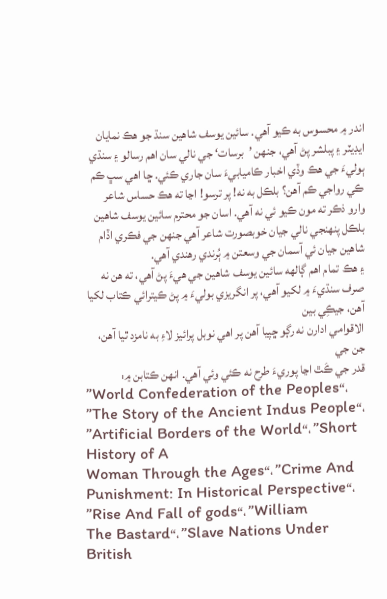اندر ۾ محسوس به ڪيو آهي. سائين يوسف شاهين سنڌ جو هڪ نمايان ايڊيٽر ۽ پبلشر پڻ آهي، جنھن ’برسات‘ جي نالي سان اهم رسالو ۽ سنڌي ٻوليءَ جي هڪ وڏي اخبار ڪاميابيءَ سان جاري ڪئي. ڇا اهي سڀ ڪم ڪي رواجي ڪم آهن؟ بلڪل به نه! پر ترسو! اڃا ته هڪ حساس شاعر وارو ذڪر ته مون ڪيو ئي نه آهي. اسان جو محترم سائين يوسف شاهين بلڪل پنھنجي نالي جيان خوبصورت شاعر آهي جنھن جي فڪري اڏام شاهين جيان ئي آسمان جي وسعتن ۾ ٻُرندي رهندي آهي.
۽ هڪ تمام اهم ڳالهه سائين يوسف شاهين جي هيءَ پڻ آهي، ته هن نه
صرف سنڌيءَ ۾ لکيو آهي، پر انگريزي بوليءَ ۾ پڻ ڪيترائي ڪتاب لکيا آهن، جيڪِي بين
الاقوامي ادارن نه رڳو ڇپيا آهن پر اهي نوبل پرائيز لاءِ به نامزد ٿيا آهن، جن جي
قدر جي ڪَٿ اڃا پوريءَ طرح نه ڪئي وئي آهي. انهن ڪتابن ۾:
”World Confederation of the Peoples“، ”The Story of the Ancient Indus People“، ”Artificial Borders of the World“، ”Short History of A
Woman Through the Ages“، ”Crime And
Punishment: In Historical Perspective“، ”Rise And Fall of gods“، ”William
The Bastard“، ”Slave Nations Under
British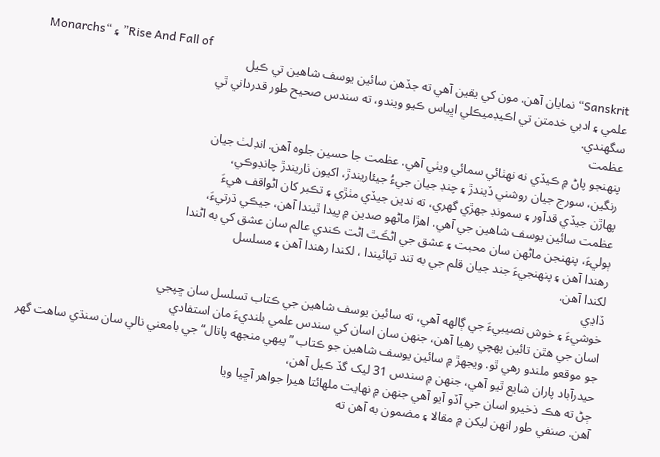Monarchs“ ۽ ”Rise And Fall of
Sanskrit“ نمايان آهن. مون کي يقين آهي ته جڏهن سائين يوسف شاهين تي ڪيل
علمي ۽ ادبي خدمتن تي اڪيڊميڪلي اڀياس ڪيو ويندو، ته سندس صحيح طور قدرداني ٿي
سگهندي.
عظمت
پنھنجو پاڻ ۾ ڪيڏي نه نھٺائي سمائي ويٺي آهي. عظمت جا حسين جلوه آهن. انڊلٺ جيان
رنگين، سورج جيان روشني ڏيندڙ ۽ چنڊ جيان جيءُ جيئاريندڙ، اکيون ٺاريندڙ چانڊوڪي،
پھاڙن جيڏي قدآور ۽ سمونڊ جھڙي گھري، ته ندين جيڏي مٺڙي ۽ تڪبر کان اڻواقف هيءَ
عظمت سائين يوسف شاهين جي آهي. اهڙا ماڻهو صدين ۾ پيدا ٿيندا آهن، جيڪي ڌرتيءَ،
ٻوليءَ، پنھنجن ماڻهن سان محبت ۽ عشق جي اڻڪَٿ اڻت ڪندي عالم سان عشق کي به اڻندا
رهندا آهن ۽ پنھنجيءَ جند جيان قلم جي به تند تپائيندا ، لکندا رهندا آھن ۽ مسلسل
لکندا آهن.
ڏاڍي
خوشيءَ ۽ خوش نصيبيءَ جي ڳالهه آهي، ته سائين يوسف شاهين جي ڪتاب تسلسل سان ڇپجي
اسان جي هٿن تائين پھچي رهيا آهن، جنھن سان اسان کي سندس علمي بلنديءَ مان استفادي
جو موقعو ملندو رهي ٿو. ويجهڙ ۾ سائين يوسف شاهين جو ڪتاب ”پيھي منجهه پاتال“ جي بامعني نالي سان سنڌي ساهت گهر حيدرآباد پاران شايع ٿيو آهي، جنھن ۾ سندس 31 ليک گڏ ڪيل آهن،
ڄڻ ته هڪ ذخيرو اسان جي آڏو آيو آهي جنھن ۾ نھايت ملهائتا هيرا جواهر آڇيا ويا
آهن. صنفي طور انهن ليکن ۾ مقالا ۽ مضمون به آهن ته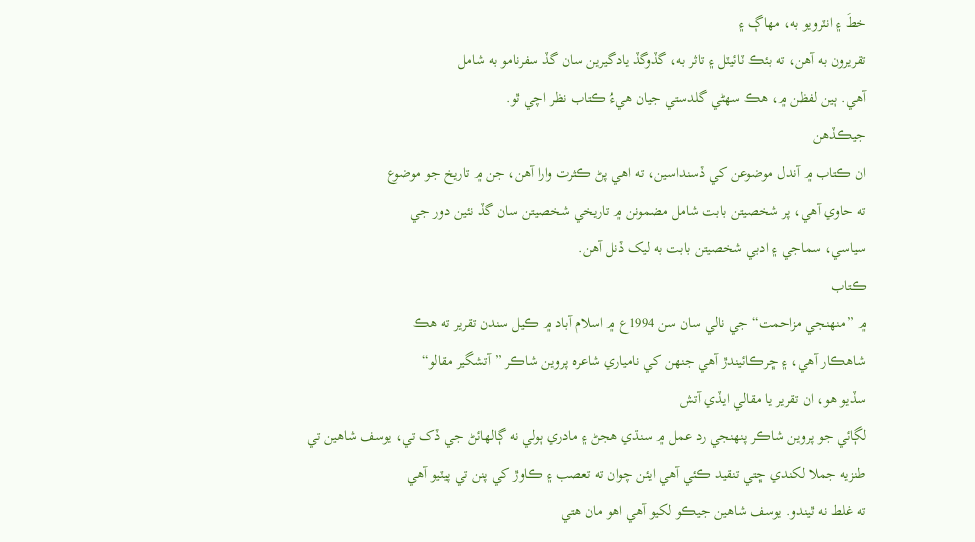خطَ ۽ انٽرويو به، مھاڳ ۽
تقريرون به آهن، ته بئڪ ٽائيٽل ۽ تاثر به، گڏوگڏ يادگيرين سان گڏ سفرنامو به شامل
آهي. ٻين لفظن ۾، هڪ سھڻي گلدستي جيان هيءُ ڪتاب نظر اچي ٿو.
جيڪڏهن
ان ڪتاب ۾ آندل موضوعن کي ڏسنداسين، ته اهي پڻ ڪثرت وارا آهن، جن ۾ تاريخ جو موضوع
ته حاوي آهي، پر شخصيتن بابت شامل مضمونن ۾ تاريخي شخصيتن سان گڏ نئين دور جي
سياسي، سماجي ۽ ادبي شخصيتن بابت به ليک ڏنل آهن.
ڪتاب
۾ ”منھنجي مزاحمت“ جي نالي سان سن 1994ع ۾ اسلام آباد ۾ ڪيل سندن تقرير ته هڪ
شاھڪار آهي، ۽ ڇرڪائيندڙ آهي جنھن کي نامياري شاعره پروين شاڪر ”آتشگير مقالو“
سڏيو هو، ان تقرير يا مقالي ايڏي آتش
لڳائي جو پروين شاڪر پنهنجي رد عمل ۾ سنڌي هجڻ ۽ مادري ٻولي نه ڳالهائڻ جي ڏک تي، يوسف شاهين تي
طنزيه جملا لکندي ڇتي تنقيد ڪئي آهي ايئن چوان ته تعصب ۽ ڪاوڙ کي پنن تي پيٽيو آهي
ته غلط نه ٿيندو. يوسف شاهين جيڪو لکيو آهي اهو مان هتي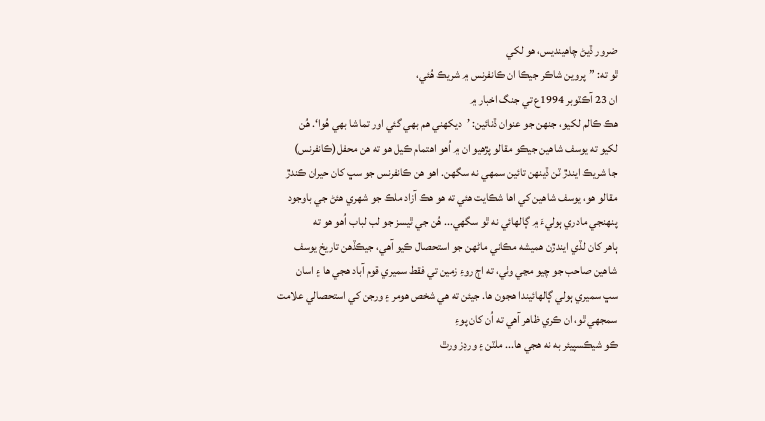ضرور ڏيڻ چاهينديس، هو لکي
ٿو ته: ”پروين شاڪر جيڪا ان ڪانفرنس ۾ شريڪ هُئي،
ان 23 آڪٽوبر 1994ع تي جنگ اخبار ۾
هڪ ڪالم لکيو، جنھن جو عنوان ڏنائين: ’ديکهني هم بهي گئي اور تماشا بهي هُوا‘. هُن
لکيو ته يوسف شاهين جيڪو مقالو پڙھيو ان ۾ اُھو اهتمام ڪيل هو ته هن محفل(ڪانفرنس)
جا شريڪ ايندڙ ٽن ڏينھن تائين سمهي نه سگهن. اهو هن ڪانفرنس جو سڀ کان حيران ڪندڙ
مقالو هو، يوسف شاهين کي اها شڪايت هئي ته هو هڪ آزاد ملڪ جو شھري ھئڻ جي باوجود
پنھنجي مادري ٻوليءَ ۾ ڳالهائي نه ٿو سگھي... هُن جي ٿيسز جو لب لباب اُھو هو ته
ٻاهر کان لڏي ايندڙن هميشه مڪاني ماڻهن جو استحصال ڪيو آهي، جيڪڏهن تاريخ يوسف
شاهين صاحب جو چيو مڃي وٺي، ته اڄ روءِ زمين تي فقط سميري قوم آباد هجي ها ۽ اسان
سڀ سميري ٻولي ڳالهائيندا هجون ها. جيئن ته هي شخص ھومر ۽ ورجن کي استحصالي علامت
سمجهي ٿو، ان ڪري ظاھر آهي ته اُن کان پوءِ
ڪو شيڪسپيئر به نه ھجي ھا... ملٽن ۽ ورڊز ورٿ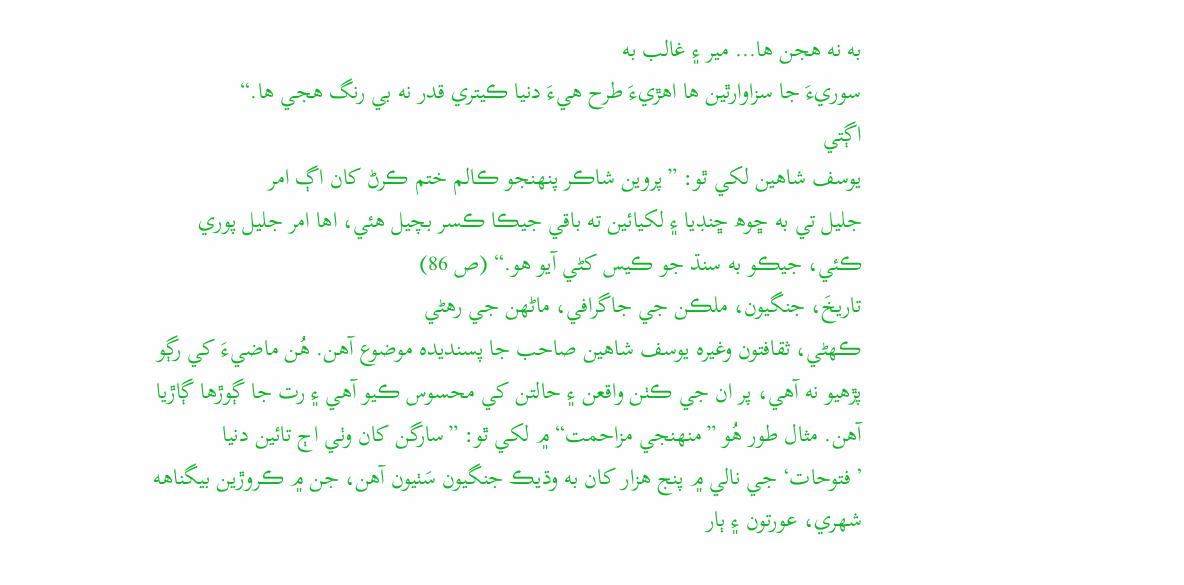به نه ھجن ھا... مير ۽ غالب به
سوريءَ جا سزاوارٿين ها اهڙيءَ طرح هيءَ دنيا ڪيتري قدر نه بي رنگ هجي ها.“
اڳتي
يوسف شاهين لکي ٿو: ”پروين شاڪر پنھنجو ڪالم ختم ڪرڻ کان اڳ امر
جليل تي به ڇوھ ڇنڊيا ۽ لکيائين ته باقي جيڪا ڪسر بچيل هئي، اها امر جليل پوري
ڪئي، جيڪو به سنڌ جو ڪيس کڻي آيو هو.“ (ص 86)
تاريخَ، جنگيون، ملڪن جي جاگرافي، ماڻهن جي رهڻي
ڪھڻي، ثقافتون وغيره يوسف شاهين صاحب جا پسنديده موضوع آهن. هُن ماضيءَ کي رڳو
پڙهيو نه آهي، پر ان جي ڪٺن واقعن ۽ حالتن کي محسوس ڪيو آهي ۽ رت جا ڳوڙها ڳاڙيا
آهن. مثال طور هُو ”منھنجي مزاحمت“ ۾ لکي ٿو: ”سارگن کان وٺي اڄ تائين دنيا
’فتوحات‘ جي نالي ۾ پنج هزار کان به وڌيڪ جنگيون سَٺيون آهن، جن ۾ ڪروڙين بيگناھه
شھري، عورتون ۽ ٻار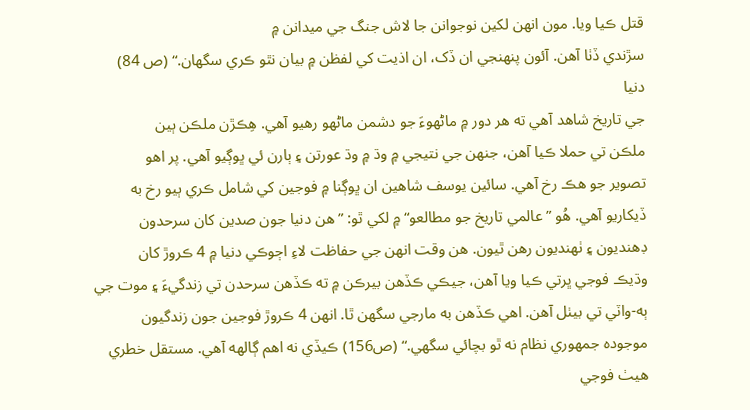قتل ڪيا ويا. مون انهن لکين نوجوانن جا لاش جنگ جي ميدانن ۾
سڙندي ڏٺا آهن. آئون پنھنجي ان ڏک، ان اذيت کي لفظن ۾ بيان نٿو ڪري سگهان.“ (ص 84)
دنيا
جي تاريخ شاهد آهي ته هر دور ۾ ماڻهوءَ جو دشمن ماڻهو رهيو آهي. هِڪڙن ملڪن ٻين
ملڪن تي حملا ڪيا آهن، جنھن جي نتيجي ۾ وڌ ۾ وڌ عورتن ۽ ٻارن ئي ڀوڳيو آهي. پر اهو
تصوير جو هڪ رخ آهي. سائين يوسف شاهين ان ڀوڳنا ۾ فوجين کي شامل ڪري ٻيو رخ به
ڏيکاريو آهي. هُو ”عالمي تاريخ جو مطالعو“ ۾ لکي ٿو: ”هن دنيا جون صدين کان سرحدون
ڊهنديون ۽ ٺھنديون رهن ٿيون. هن وقت انهن جي حفاظت لاءِ اڄوڪي دنيا ۾ 4 ڪروڙ کان
وڌيڪ فوجي ڀرتي ڪيا ويا آهن، جيڪي ڪڏهن بيرڪن ۾ ته ڪڏهن سرحدن تي زندگيءَ ۽ موت جي
ٻه-واٽي تي بيٺل آهن. اهي ڪڏهن به مارجي سگهن ٿا. انهن 4 ڪروڙ فوجين جون زندگيون
موجوده جمھوري نظام نه ٿو بچائي سگهي.“ (ص156) ڪيڏي نه اهم ڳالهه آهي. مستقل خطري
هيٺ فوجي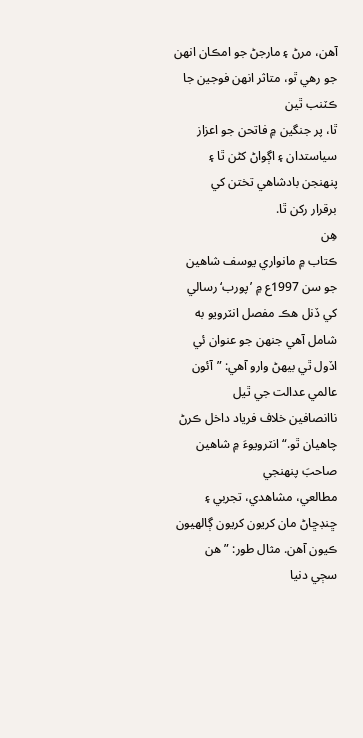آهن، مرڻ ۽ مارجڻ جو امڪان انهن جو رهي ٿو، متاثر انهن فوجين جا ڪٽنب ٿين
ٿا، پر جنگين ۾ فاتحن جو اعزاز سياستدان ۽ اڳواڻ کڻن ٿا ۽ پنھنجن بادشاهي تختن کي
برقرار رکن ٿا.
هِن
ڪتاب ۾ مانواري يوسف شاهين جو سن 1997ع ۾ ’پورب‘ رسالي کي ڏنل هڪ مفصل انٽرويو به
شامل آهي جنھن جو عنوان ئي اڏول ٿي بيھڻ وارو آهي: ”آئون عالمي عدالت جي ٿيل
ناانصافين خلاف فرياد داخل ڪرڻ چاهيان ٿو.“ انٽرويوءَ ۾ شاهين صاحبَ پنھنجي
مطالعي، مشاهدي، تجربي ۽ ڇنڊڇاڻ مان کريون کريون ڳالهيون ڪيون آهن. مثال طور: ”هن
سڄي دنيا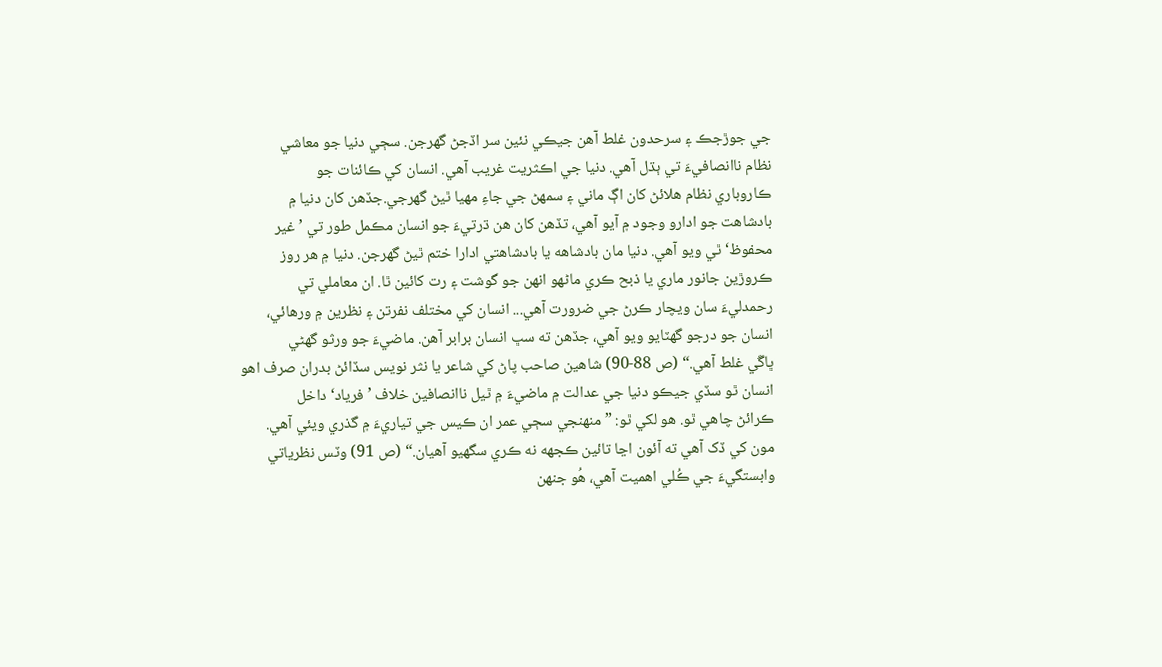جي جوڙجڪ ۽ سرحدون غلط آهن جيڪي نئين سر اڏجڻ گهرجن. سڄي دنيا جو معاشي
نظام ناانصافيءَ تي ٻڌل آهي. دنيا جي اڪثريت غريب آهي. انسان کي ڪائنات جو
ڪاروباري نظام هلائڻ کان اڳ ماني ۽ سمهڻ جي جاءِ مھيا ٿيڻ گهرجي.جڏهن کان دنيا ۾
بادشاهت جو ادارو وجود ۾ آيو آهي، تڏهن کان هن ڌرتيءَ جو انسان مڪمل طور تي ’غير
محفوظ‘ ٿي ويو آهي. دنيا مان بادشاهه يا بادشاهتي ادارا ختم ٿيڻ گهرجن. دنيا ۾ هر روز
ڪروڙين جانور ماري يا ذبح ڪري ماڻهو انهن جو گوشت ۽ رت کائين ٿا. ان معاملي تي
رحمدليءَ سان ويچار ڪرڻ جي ضرورت آهي... انسان کي مختلف نفرتن ۽ نظرين ۾ ورهائي،
انسان جو درجو گهٽايو ويو آهي، جڏهن ته سڀ انسان برابر آهن. ماضيءَ جو ورثو گهڻي
ڀاڱي غلط آهي.“ (ص 88-90) شاهين صاحب پاڻ کي شاعر يا نثر نويس سڏائڻ بدران صرف اهو
انسان ٿو سڏي جيڪو دنيا جي عدالت ۾ ماضيءَ ۾ ٿيل ناانصافين خلاف ’فرياد‘ داخل
ڪرائڻ چاهي ٿو. هو لکي ٿو: ”منھنجي سڄي عمر ان ڪيس جي تياريءَ ۾ گذري ويئي آهي.
مون کي ڏک آهي ته آئون اڃا تائين ڪجهه نه ڪري سگهيو آهيان.“ (ص 91) وٽس نظرياتي
وابستگيءَ جي ڪُلي اهميت آهي، هُو جنھن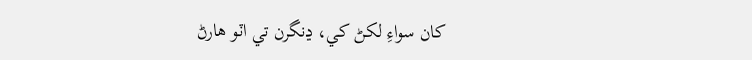کان سواءِ لکڻ کي، ڍنگرن تي اٽو هارڻ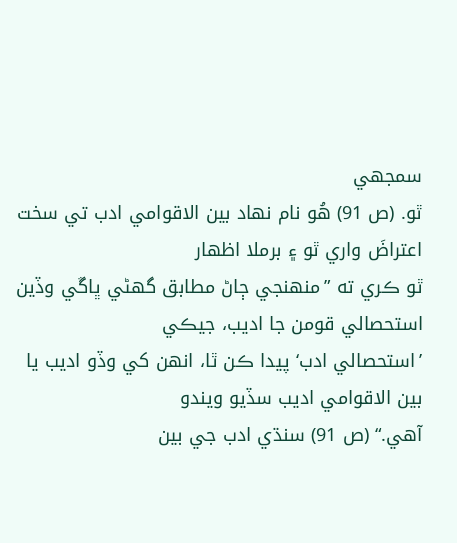سمجهي
ٿو. (ص 91) هُو نام نھاد بين الاقوامي ادب تي سخت اعتراضَ واري ٿو ۽ برملا اظھار
ٿو ڪري ته ”منھنجي ڄاڻ مطابق گهڻي ڀاڱي وڏين استحصالي قومن جا اديب، جيڪي
’استحصالي ادب‘ پيدا ڪن ٿا، انهن کي وڏو اديب يا بين الاقوامي اديب سڏيو ويندو
آهي.“ (ص 91) سنڌي ادب جي بين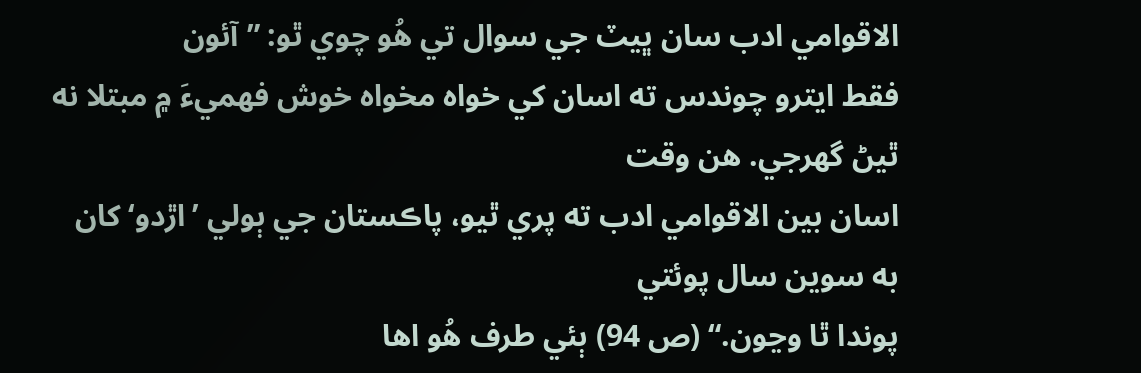الاقوامي ادب سان ڀيٽ جي سوال تي هُو چوي ٿو: ”آئون
فقط ايترو چوندس ته اسان کي خواه مخواه خوش فھميءَ ۾ مبتلا نه ٿيڻ گهرجي. هن وقت
اسان بين الاقوامي ادب ته پري ٿيو، پاڪستان جي ٻولي ’اڙدو‘ کان به سوين سال پوئتي
پوندا ٿا وڃون.“ (ص 94) ٻئي طرف هُو اها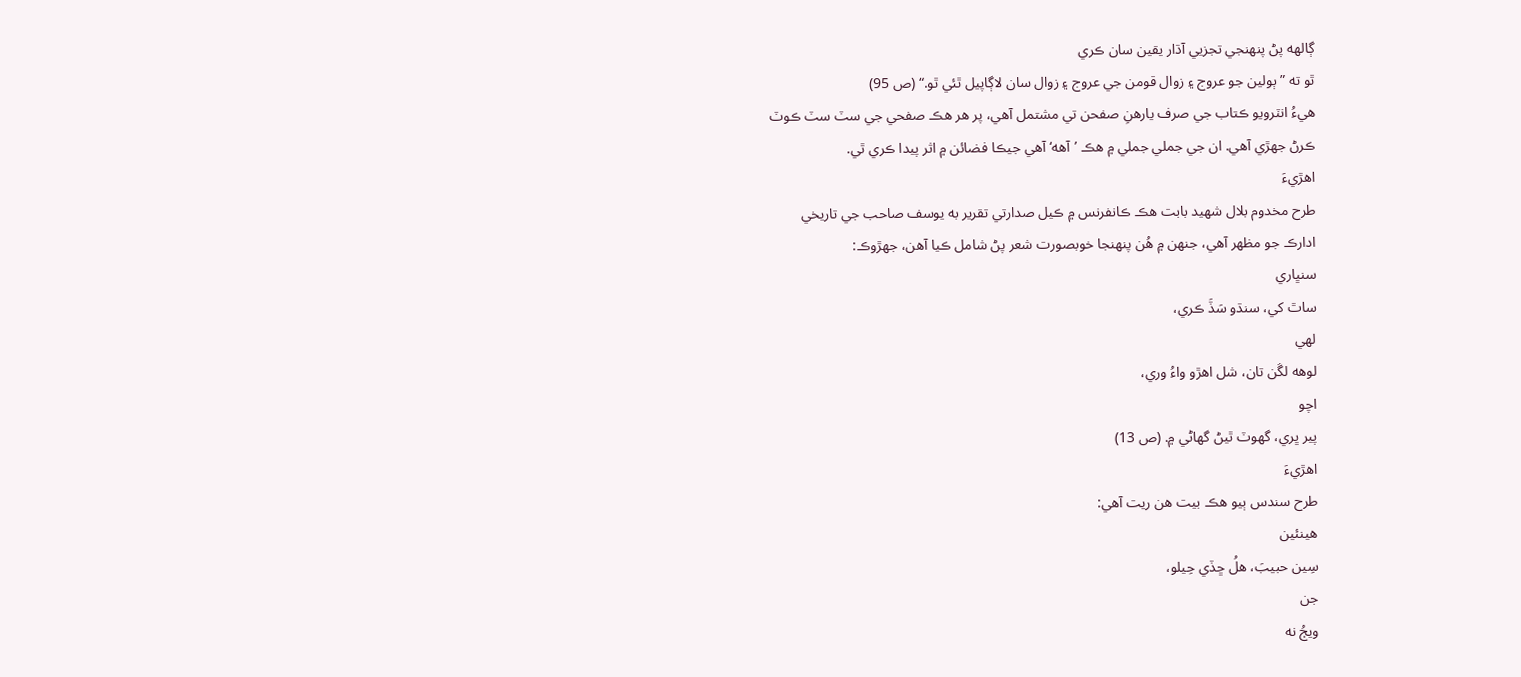ڳالهه پڻ پنھنجي تجزيي آڌار يقين سان ڪري
ٿو ته ”ٻولين جو عروج ۽ زوال قومن جي عروج ۽ زوال سان لاڳاپيل ٿئي ٿو.“ (ص 95)
هيءُ انٽرويو ڪتاب جي صرف يارهنِ صفحن تي مشتمل آهي، پر هر هڪ صفحي جي سٽ سٽ ڪوٽ
ڪرڻ جھڙي آهي. ان جي جملي جملي ۾ هڪ ’آهه‘ آهي جيڪا فضائن ۾ اثر پيدا ڪري ٿي.
اهڙيءَ
طرح مخدوم بلال شھيد بابت هڪ ڪانفرنس ۾ ڪيل صدارتي تقرير به يوسف صاحب جي تاريخي
ادارڪ جو مظھر آهي، جنھن ۾ هُن پنھنجا خوبصورت شعر پڻ شامل ڪيا آهن، جھڙوڪ:
سنڀاري
ساٿ کي، سنڌو سَڏَ ڪري،
لھي
لوھه لڱن تان، شل اهڙو واءُ وري،
اچو
پير ڀري، گهوٽ ٿيڻ گهاڻي ۾. (ص 13)
اهڙيءَ
طرح سندس ٻيو هڪ بيت هن ريت آهي:
هينئين
سِين حبيبَ، هلُ ڇڏي حِيلو،
جن
ويڄُ نه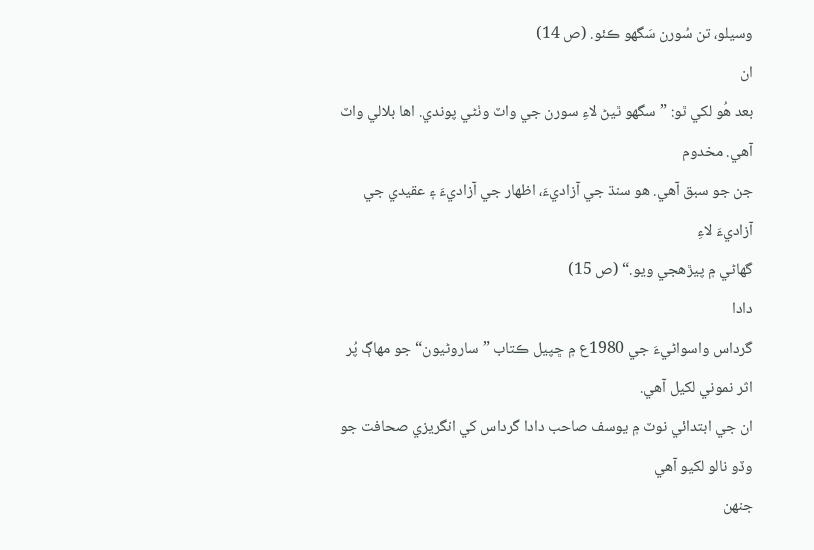وسيلو، تن سُورن سَگهو ڪئو. (ص 14)
ان
بعد هُو لکي ٿو: ”سگهو ٿيڻ لاءِ سورن جي واٽ وٺڻي پوندي. اها بلالي واٽ آهي. مخدوم
جن جو سبق آهي. هو سنڌ جي آزاديءَ، اظھار جي آزاديءَ ۽ عقيدي جي آزاديءَ لاءِ
گهاڻي ۾ پيڙهجي ويو.“ (ص 15)
دادا
گرداس واسواڻيءَ جي 1980ع ۾ ڇپيل ڪتاب ”ساروڻيون“ جو مھاڳ پُر اثر نموني لکيل آهي.
ان جي ابتدائي نوٽ ۾ يوسف صاحب دادا گرداس کي انگريزي صحافت جو وڏو نالو لکيو آهي
جنھن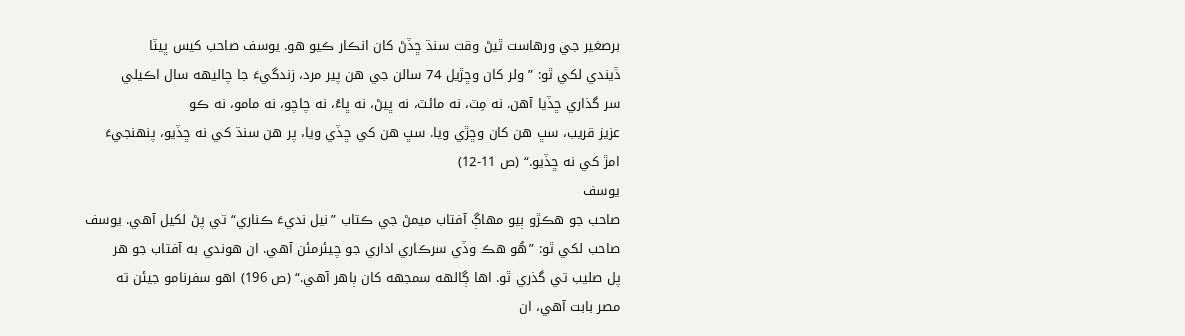برصغير جي ورهاست ٿيڻ وقت سنڌ ڇڏڻ کان انڪار ڪيو هو. يوسف صاحب کيس ڀيٽا
ڏيندي لکي ٿو: ”ولر کان وڇڙيل 74 سالن جي هن پير مرد، زندگيءَ جا چاليھه سال اڪيلي
سر گذاري ڇڏيا آهن. نه مِٽ، نه مائٽ، نه ڀيڻ، نه ڀاءُ، نه چاچو، نه مامو، نه ڪو
عزيز قريب، سڀ هن کان وڇڙي ويا. سڀ هن کي ڇڏي ويا، پر هن سنڌ کي نه ڇڏيو، پنھنجيءَ
امڙ کي نه ڇڏيو.“ (ص 11-12)
يوسف
صاحب جو هڪڙو ٻيو مھاڳ آفتاب ميمڻ جي ڪتاب ”نيل نديءَ ڪناري“ تي پڻ لکيل آهي. يوسف
صاحب لکي ٿو: ”هُو هڪ وڏي سرڪاري اداري جو چيئرمئن آهي. ان هوندي به آفتاب جو هر
پل صليب تي گذري ٿو. اها ڳالهه سمجهه کان ٻاهر آهي.“ (ص 196) اهو سفرنامو جيئن ته
مصر بابت آهي، ان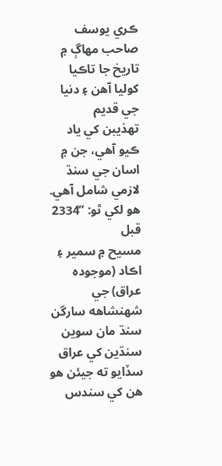ڪري يوسف صاحب مھاڳ ۾ تاريخ جا تاڪيا کوليا آهن ۽ دنيا جي قديم
تھذيبن کي ياد ڪيو آهي، جن ۾ اسان جي سنڌ لازمي شامل آهي. هو لکي ٿو: ”2334 قبل
مسيح ۾ سمير ۽ اڪاد (موجوده عراق) جي شھنشاھه سارگن سنڌ مان سوين سنڌين کي عراق
سڏايو ته جيئن هو هن کي سندس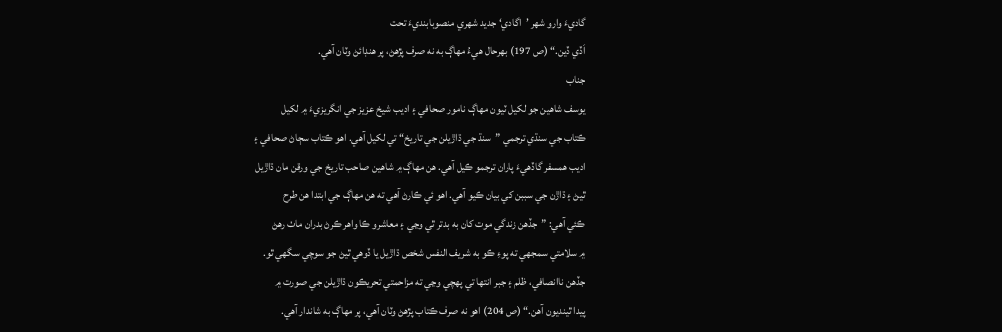گاديءَ وارو شھر ’اگادي‘ جديد شھري منصوبابنديءَ تحت
اَڏي ڏين.“ (ص 197) بھرحال هيءُ مھاڳ به نه صرف پڙهڻ، پر هنڊائڻ وٽان آهي.
جناب
يوسف شاهين جو لکيل ٽيون مھاڳ نامور صحافي ۽ اديب شيخ عزيز جي انگريزيءَ ۾ لکيل
ڪتاب جي سنڌي ترجمي ”سنڌ جي ڌاڙيلن جي تاريخ“ تي لکيل آهي. اهو ڪتاب سڄاڻ صحافي ۽
اديب همسفر گاڏهيءَ پاران ترجمو ڪيل آهي. هن مھاڳ ۾ شاهين صاحب تاريخ جي ورقن مان ڌاڙيل
ٿيڻ ۽ ڌاڙن جي سببن کي بيان ڪيو آهي. اهو ئي ڪارڻ آهي ته هن مھاڳ جي ابتدا هن طرح
ڪئي آهي: ”جڏهن زندگي موت کان به بدتر ٿي وڃي ۽ معاشرو ڪا واهر ڪرڻ بدران ماٺ رهڻ
۾ سلامتي سمجهي ته پوءِ ڪو به شريف النفس شخص ڌاڙيل يا ڏوهي ٿيڻ جو سوچي سگهي ٿو.
جڏهن ناانصافي، ظلم ۽ جبر انتھا تي پھچي وڃي ته مزاحمتي تحريڪون ڌاڙيلن جي صورت ۾
پيدا ٿينديون آهن.“ (ص 204) اهو نه صرف ڪتاب پڙهڻ وٽان آهي، پر مھاڳ به شاندار آهي.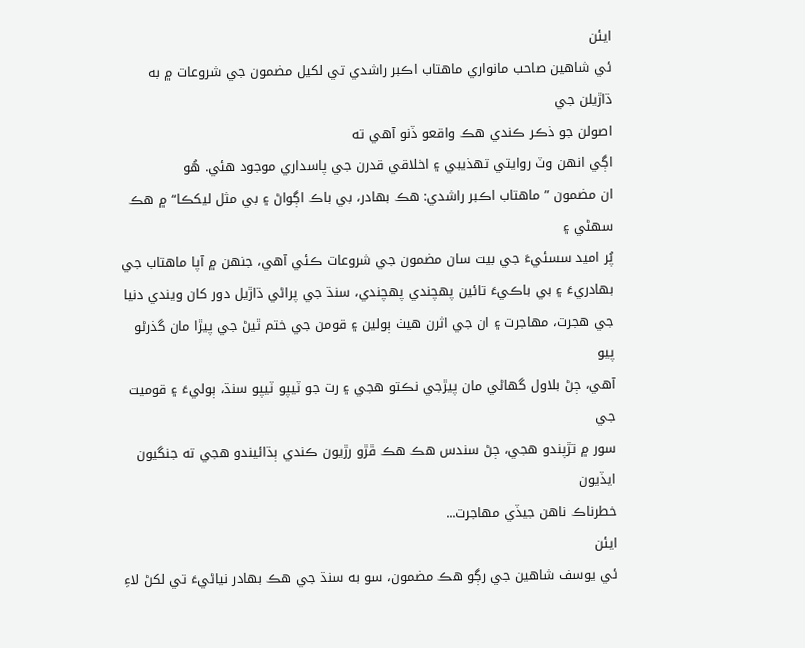ايئن
ئي شاهين صاحب مانواري ماھتاب اڪبر راشدي تي لکيل مضمون جي شروعات ۾ به ڌاڙيلن جي
اصولن جو ذڪر ڪندي هڪ واقعو ڏنو آهي ته
اڳي انهن وٽ روايتي تھذيبي ۽ اخلاقي قدرن جي پاسداري موجود ھئي. هُو
ان مضمون ”ماهتاب اڪبر راشدي: هڪ بھادر، بي باڪ اڳواڻ ۽ بي مثل ليکڪا“ ۾ هڪ سھڻي ۽
پُر اميد سسئيءَ جي بيت سان مضمون جي شروعات ڪئي آهي، جنھن ۾ آپا ماهتاب جي
بھادريءَ ۽ بي باڪيءَ تائين پھچندي پھچندي، سنڌ جي پراڻي ڌاڙيل دور کان ويندي دنيا
جي هجرت، مھاجرت ۽ ان جي اثرن هيٺ ٻولين ۽ قومن جي ختم ٿيڻ جي پيڙا مان گذرڻو پيو
آهي، ڄڻ بلاول گهاڻي مان پيڙجي نڪتو هجي ۽ رت جو ٽيپو ٽيپو سنڌ، ٻوليءَ ۽ قوميت جي
سور ۾ تڙپندو هجي، ڄڻ سندس هڪ هڪ ڦڙو رڙيون ڪندي ٻڌائيندو هجي ته جنگيون ايڏيون
خطرناڪ ناهن جيڏي مھاجرت...
ايئن
ئي يوسف شاهين جي رڳو هڪ مضمون، سو به سنڌ جي هڪ بھادر نياڻيءَ تي لکڻ لاءِ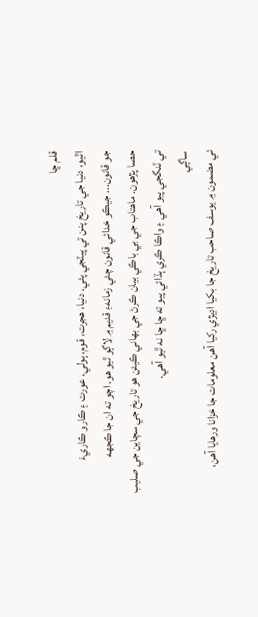قلم ڇا
اٿيو، دنيا جي تاريخ پنن تي پيٽجي پئي. دنيا، هجرت، قوم، ٻولي، عورت ۽ ڪارو ڪاريءَ
جو قانون... جيڪو خدائي قانون چئي زمانهءِ قديم ۾ لاڳو ٿيو هو. اچو ته ان جا ڪجهه
حصا پڙهون. ماهتاب جي بي باڪي بيان ڪرڻ جي بھاني ڪيئن هو تاريخ جي سچاين جي صليب
تي ٽنگجي پيو آهي ۽ واڪا ڪري ٻڌائي پيو ته ڇا ڇا نه ٿيو آهي.
ساڳي
ئي مضمون ۾ يوسف صاحب تاريخ جا بکيا اڊيڙي رکيا آهن معلومات جا خزانا ورهايا آهن،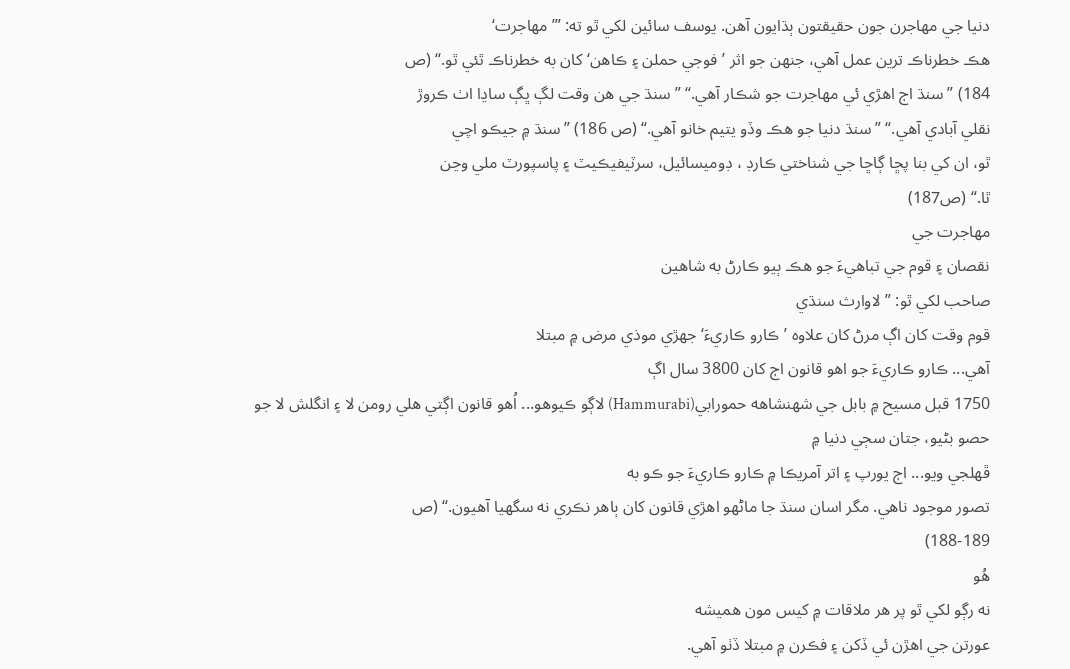دنيا جي مھاجرن جون حقيقتون ٻڌايون آهن. يوسف سائين لکي ٿو ته: ”’مھاجرت‘
هڪ خطرناڪ ترين عمل آهي، جنھن جو اثر ’فوجي حملن ۽ ڪاهن‘ کان به خطرناڪ ٿئي ٿو.“ (ص
184) ”سنڌ اڄ اهڙي ئي مھاجرت جو شڪار آهي.“ ”سنڌ جي هن وقت لڳ ڀڳ ساڍا اٺ ڪروڙ
نقلي آبادي آهي.“ ”سنڌ دنيا جو هڪ وڏو يتيم خانو آهي.“ (ص 186) ”سنڌ ۾ جيڪو اچي
ٿو، ان کي بنا پڇا ڳاڇا جي شناختي ڪارڊ ، ڊوميسائيل، سرٽيفيڪيٽ ۽ پاسپورٽ ملي وڃن
ٿا.“ (ص187)
مھاجرت جي
نقصان ۽ قوم جي تباهيءَ جو هڪ ٻيو ڪارڻ به شاهين
صاحب لکي ٿو: ” لاوارث سنڌي
قوم وقت کان اڳ مرڻ کان علاوه ’ڪارو ڪاريءَ‘ جھڙي موذي مرض ۾ مبتلا
آهي... ڪارو ڪاريءَ جو اهو قانون اڄ کان 3800 سال اڳ
1750 قبل مسيح ۾ بابل جي شھنشاھه حمورابي(Hammurabi) لاڳو ڪيوهو... اُھو قانون اڳتي هلي رومن لا ۽ انگلش لا جو حصو بڻيو، جتان سڄي دنيا ۾
ڦھلجي ويو... اڄ يورپ ۽ اتر آمريڪا ۾ ڪارو ڪاريءَ جو ڪو به
تصور موجود ناھي. مگر اسان سنڌ جا ماڻهو اھڙي قانون کان ٻاهر نڪري نه سگهيا آھيون.“ (ص
188-189)
هُو
نه رڳو لکي ٿو پر هر ملاقات ۾ کيس مون هميشه
عورتن جي اهڙن ئي ڏکن ۽ فڪرن ۾ مبتلا ڏٺو آهي.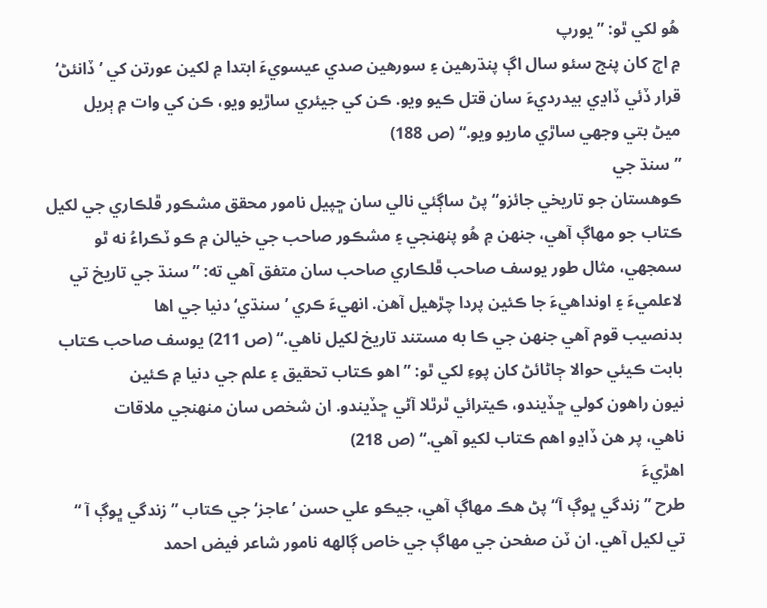هُو لکي ٿو: ”يورپ
۾ اڄ کان پنج سئو سال اڳ پنڌرهين ۽ سورھين صدي عيسويءَ ابتدا ۾ لکين عورتن کي ’ڏانئڻ‘
قرار ڏئي ڏاڍي بيدرديءَ سان قتل ڪيو ويو. ڪن کي جيئري ساڙيو ويو، ڪن کي وات ۾ ٻريل
ميڻ بتي وجهي ساڙي ماريو ويو.“ (ص 188)
”سنڌ جي
ڪوهستان جو تاريخي جائزو“ پڻ ساڳئي نالي سان ڇپيل نامور محقق مشڪور ڦلڪاري جي لکيل
ڪتاب جو مھاڳ آهي، جنھن ۾ هُو پنھنجي ۽ مشڪور صاحب جي خيالن ۾ ڪو ٽڪراءُ نه ٿو
سمجهي، مثال طور يوسف صاحب ڦلڪاري صاحب سان متفق آهي ته: ”سنڌ جي تاريخ تي
لاعلميءَ ۽ اونداهيءَ جا ڪئين پردا چڙهيل آهن. انهيءَ ڪري ’سنڌي‘ دنيا جي اها
بدنصيب قوم آهي جنھن جي ڪا به مستند تاريخ لکيل ناهي.“ (ص 211) يوسف صاحب ڪتاب
بابت ڪيئي حوالا ڄاڻائڻ کان پوءِ لکي ٿو: ”اهو ڪتاب تحقيق ۽ علم جي دنيا ۾ ڪئين
نيون راهون کولي ڇڏيندو، ڪيترائي ٿرٿلا آڻي ڇڏيندو. ان شخص سان منھنجي ملاقات
ناهي، پر هن ڏاڍو اهم ڪتاب لکيو آهي.“ (ص 218)
اهڙيءَ
طرح ”زندگي ڀوڳ آ“ پڻ هڪ مھاڳ آهي، جيڪو علي حسن ’عاجز‘ جي ڪتاب ” زندگي ڀوڳ آ “
تي لکيل آهي. ان ٽن صفحن جي مھاڳ جي خاص ڳالهه نامور شاعر فيض احمد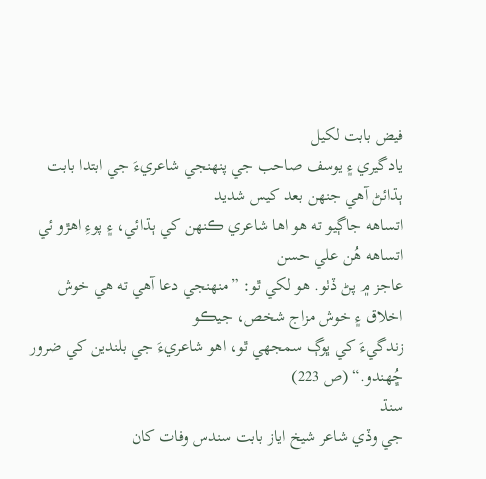فيض بابت لکيل
يادگيري ۽ يوسف صاحب جي پنھنجي شاعريءَ جي ابتدا بابت ٻڌائڻ آهي جنھن بعد کيس شديد
اتساهه جاڳيو ته هو اها شاعري ڪنھن کي ٻڌائي، ۽ پوءِ اهڙو ئي اتساهه هُن علي حسن
عاجز ۾ پڻ ڏٺو. هو لکي ٿو: ”منھنجي دعا آهي ته هي خوش اخلاق ۽ خوش مزاج شخص، جيڪو
زندگيءَ کي ڀوڳ سمجهي ٿو، اهو شاعريءَ جي بلندين کي ضرور ڇُھندو.“ (ص 223)
سنڌ
جي وڏي شاعر شيخ اياز بابت سندس وفات کان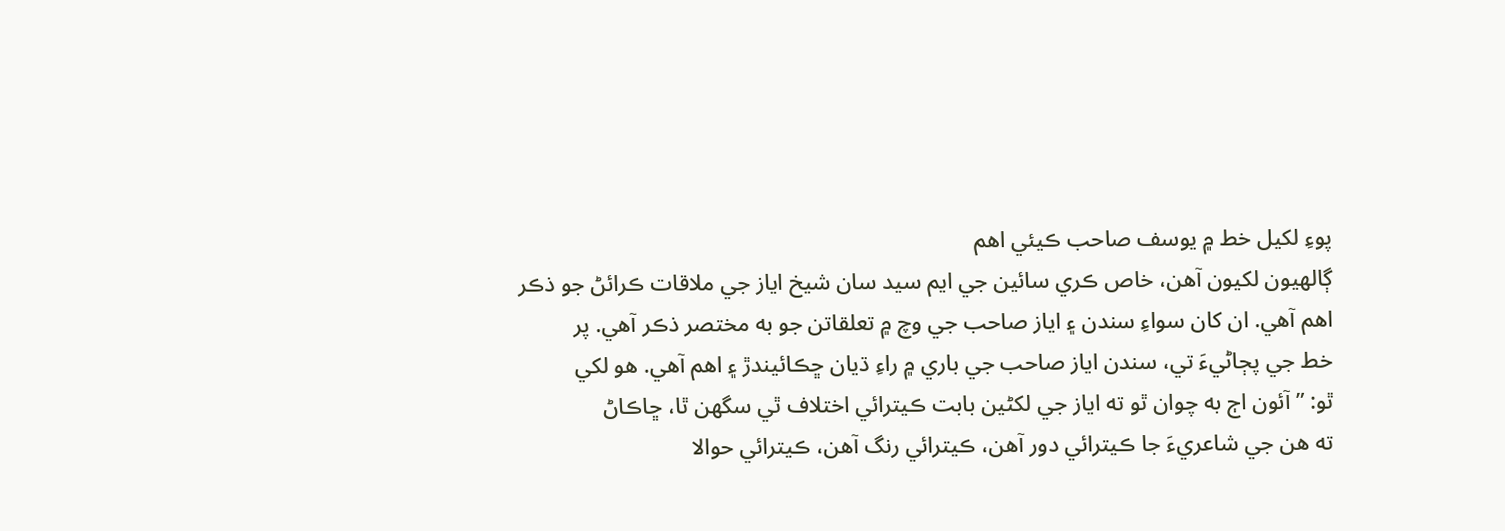پوءِ لکيل خط ۾ يوسف صاحب ڪيئي اهم
ڳالهيون لکيون آهن، خاص ڪري سائين جي ايم سيد سان شيخ اياز جي ملاقات ڪرائڻ جو ذڪر
اهم آهي. ان کان سواءِ سندن ۽ اياز صاحب جي وچ ۾ تعلقاتن جو به مختصر ذڪر آهي. پر
خط جي پڄاڻيءَ تي، سندن اياز صاحب جي باري ۾ راءِ ڌيان ڇڪائيندڙ ۽ اهم آهي. هو لکي
ٿو: ”آئون اڄ به چوان ٿو ته اياز جي لکڻين بابت ڪيترائي اختلاف ٿي سگهن ٿا، ڇاڪاڻ
ته هن جي شاعريءَ جا ڪيترائي دور آهن، ڪيترائي رنگ آهن، ڪيترائي حوالا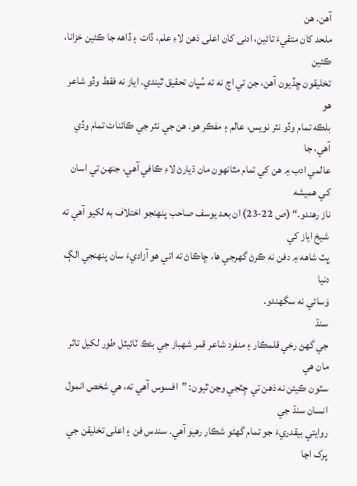آهن. هن
ملحد کان متقيءَ تائين، ادنى کان اعلى ذهن لاءِ علم، ڏات ۽ ڏاھه جا ڪئين خزانا، ڪئين
تخليقون ڇڏيون آهن، جن تي اڄ نه ته سُڀان تحقيق ٿيندي. اياز نه فقط وڏو شاعر هو
بلڪه تمام وڏو نثر نويس، عالم ۽ مفڪر هو. هن جي نثر جي ڪائنات تمام وڏي آهي، جا
عالمي ادب ۾ هن کي تمام مٿانھون مان ڌيارڻ لاءِ ڪافي آهي، جنھن تي اسان کي هميشه
ناز رهندو.“ (ص 22-23) ان بعد يوسف صاحب پنھنجو اختلاف به لکيو آهي ته شيخ اياز کي
ڀٽ شاهه ۾ دفن نه ڪرڻ گهرجي ها، ڇاڪاڻ ته اتي هو آزاديءَ سان پنھنجي الڳ دنيا
وَسائي نه سگهندو.
سنڌ
جي گهڻ رخي قلمڪار ۽ منفرد شاعر قمر شھباز جي بئڪ ٽائيٽل طور لکيل تاثر مان هي
سٽون ڪيئن نه ذهن تي چِٽجي وڃن ٿيون: ”افسوس آهي ته، هي شخص انمول انسان سنڌ جي
روايتي بيقدريءَ جو تمام گهڻو شڪار رهيو آهي. سندس فن ۽ اعلى تخليقن جي پرک اڃا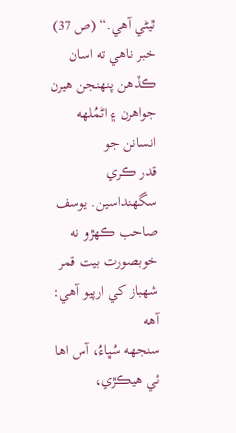ٿيڻي آهي.“ (ص 37) خبر ناهي ته اسان ڪڏهن پنھنجن هيرن جواهرن ۽ اڻمُلهه انسانن جو
قدر ڪري سگهنداسين. يوسف صاحب ڪھڙو نه خوبصورت بيت قمر شھباز کي ارپيو آهي:
آهه
سنجهه سُڀاءُ، آس اها ئي هيڪڙي،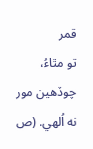قمر
تو مٿاءُ، چوڏهين مور نه اُلهي. (ص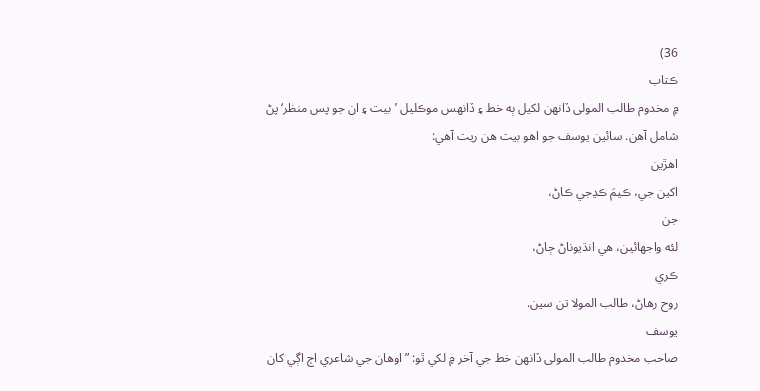36)
ڪتاب
۾ مخدوم طالب المولى ڏانھن لکيل ٻه خط ۽ ڏانھس موڪليل ’بيت ۽ ان جو پس منظر‘ پڻ
شامل آهن. سائين يوسف جو اهو بيت هن ريت آهي:
اهڙين
اکين جي، ڪيمَ ڪڍجي ڪاڻ،
جن
لئه واجهائين، هي انڌيوناڻ ڄاڻ،
ڪري
روح رهاڻ، طالب المولا تن سين.
يوسف
صاحب مخدوم طالب المولى ڏانھن خط جي آخر ۾ لکي ٿو: ”اوهان جي شاعري اڄ اڳي کان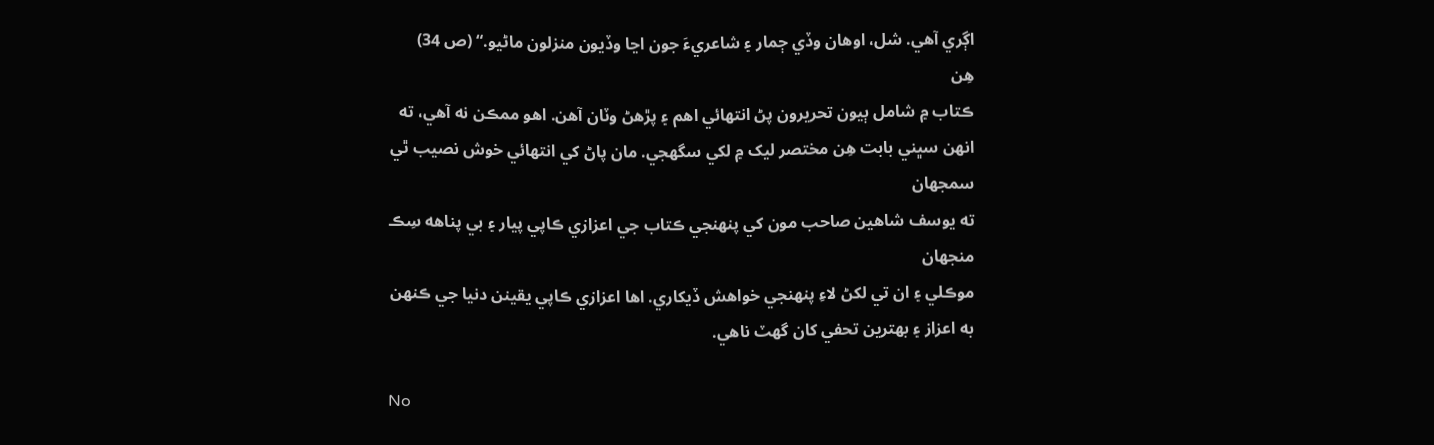اڳري آهي. شل، اوهان وڏي ڄمار ۽ شاعريءَ جون اڃا وڏيون منزلون ماڻيو.“ (ص 34)
هِن
ڪتاب ۾ شامل ٻيون تحريرون پڻ انتھائي اهم ۽ پڙهڻ وٽان آهن. اهو ممڪن نه آهي، ته
انهن سڀني بابت هِن مختصر ليک ۾ لکي سگهجي. مان پاڻ کي انتھائي خوش نصيب ٿي سمجهان
ته يوسف شاهين صاحب مون کي پنھنجي ڪتاب جي اعزازي ڪاپي پيار ۽ بي پناھه سِڪ منجهان
موڪلي ۽ ان تي لکڻ لاءِ پنھنجي خواهش ڏيکاري. اها اعزازي ڪاپي يقينن دنيا جي ڪنھن
به اعزاز ۽ بھترين تحفي کان گهٽ ناهي.

No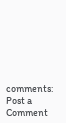comments:
Post a Comment